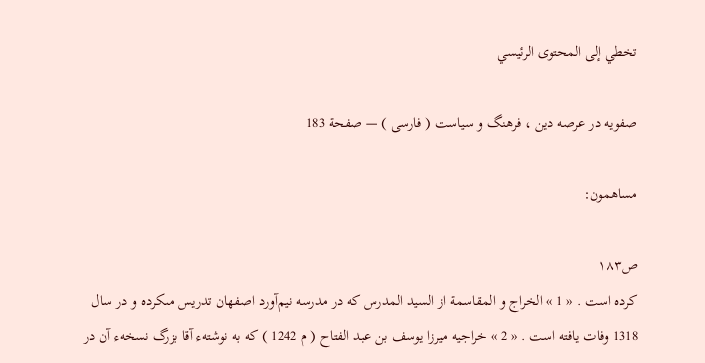تخطي إلى المحتوى الرئيسي

صفويه در عرصه دين ، فرهنگ و سياست ( فارسى ) — صفحة 183

مساهمون:

ص١٨٣
كرده است . « 1 » الخراج و المقاسمة از السيد المدرس كه در مدرسه نيم‌آورد اصفهان تدريس مىكرده و در سال 1318 وفات يافته است . « 2 » خراجيه ميرزا يوسف بن عبد الفتاح ( م 1242 ) كه به نوشتهء آقا بزرگ نسخهء آن در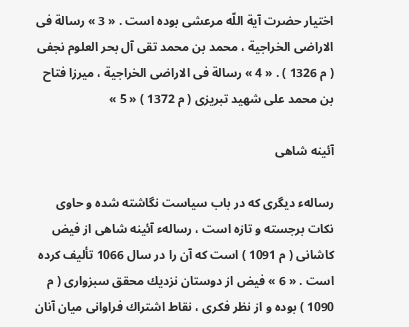اختيار حضرت آية اللّه مرعشى بوده است . « 3 » رسالة فى الاراضى الخراجية ، محمد بن محمد تقى آل بحر العلوم نجفى ( م 1326 ) . « 4 » رسالة فى الاراضى الخراجية ، ميرزا فتاح بن محمد على شهيد تبريزى ( م 1372 ) « 5 »

آئينه شاهى

رسالهء ديگرى كه در باب سياست نگاشته شده و حاوى نكات برجسته و تازه است ، رسالهء آئينه شاهى از فيض كاشانى ( م 1091 ) است كه آن را در سال 1066 تأليف كرده است . « 6 » فيض از دوستان نزديك محقق سبزوارى ( م 1090 ) بوده و از نظر فكرى ، نقاط اشتراك فراوانى ميان آنان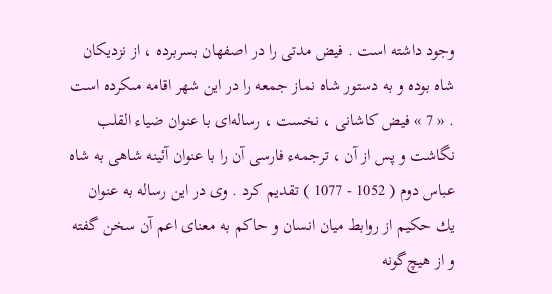وجود داشته است . فيض مدتى را در اصفهان بسربرده ، از نزديكان شاه بوده و به دستور شاه نماز جمعه را در اين شهر اقامه مىكرده است . « 7 » فيض كاشانى ، نخست ، رساله‌اى با عنوان ضياء القلب نگاشت و پس از آن ، ترجمهء فارسى آن را با عنوان آئينه شاهى به شاه عباس دوم ( 1052 - 1077 ) تقديم كرد . وى در اين رساله به عنوان يك حكيم از روابط ميان انسان و حاكم به معناى اعم آن سخن گفته و از هيچ‌گونه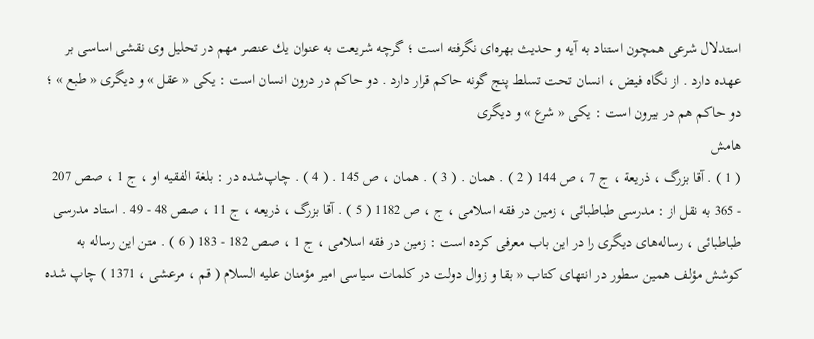استدلال شرعى همچون استناد به آيه و حديث بهره‌اى نگرفته است ؛ گرچه شريعت به عنوان يك عنصر مهم در تحليل وى نقشى اساسى بر عهده دارد . از نگاه فيض ، انسان تحت تسلط پنج گونه حاكم قرار دارد . دو حاكم در درون انسان است : يكى « عقل » و ديگرى « طبع » ؛ دو حاكم هم در بيرون است : يكى « شرع » و ديگرى
هامش
( 1 ) . آقا بزرگ ، ذريعة ، ج 7 ، ص 144 ( 2 ) . همان . ( 3 ) . همان ، ص 145 . ( 4 ) . چاپ‌شده در : بلغة الفقيه او ، ج 1 ، صص 207 - 365 به نقل از : مدرسى طباطبائى ، زمين در فقه اسلامى ، ج ، ص 1182 ( 5 ) . آقا بزرگ ، ذريعه ، ج 11 ، صص 48 - 49 . استاد مدرسى طباطبائى ، رساله‌هاى ديگرى را در اين باب معرفى كرده است : زمين در فقه اسلامى ، ج 1 ، صص 182 - 183 ( 6 ) . متن اين رساله به كوشش مؤلف همين سطور در انتهاى كتاب « بقا و زوال دولت در كلمات سياسى امير مؤمنان عليه السلام ( قم ، مرعشى ، 1371 ) چاپ شده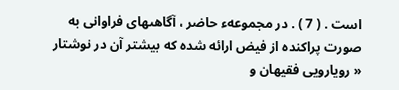است . ( 7 ) . در مجموعهء حاضر ، آگاهىهاى فراوانى به صورت پراكنده از فيض ارائه شده كه بيشتر آن در نوشتار « رويارويى فقيهان و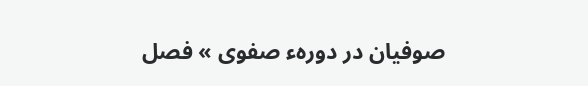صوفيان در دورهء صفوى » فصل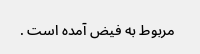مربوط به فيض آمده است .